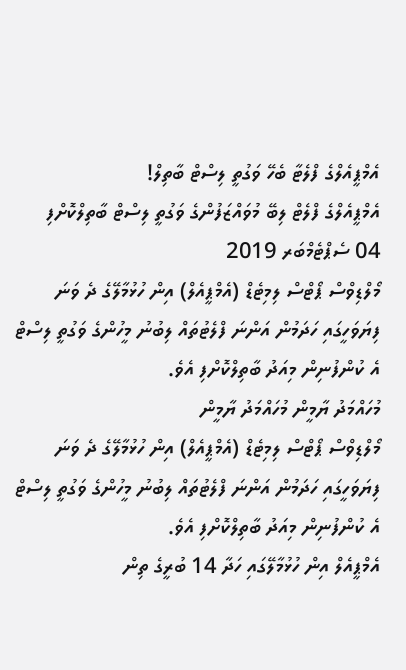އެމްޕީއެލްގެ ފްލެޓާ ބެހޭ ވަގުތީ ލިސްޓް ބާތިލް!
އެމްޕީއެލްގެ ފްލެޓް ލިބޭ މުވައްޒަފުންގެ ވަގުތީ ލިސްޓް ބާތިލްކޮށްފި
04 ސެޕްޓެމްބަރ 2019
މޯލްޑިވްސް ޕޯޓްސް ލިމިޓެޑް (އެމްޕީއެލް) އިން ހުޅުމާލޭގެ ދެ ވަނަ ފިޔަވަހީގައި ހަދަމުން އަންނަ ފްލެޓުތައް ލިބުނު މީހުންގެ ވަގުތީ ލިސްޓް އެ ކުންފުނިން މިއަދު ބާތިލްކޮށްފި އެވެ.
މުހައްމަދު ޔާމީން މުހައްމަދު ޔާމީން
މޯލްޑިވްސް ޕޯޓްސް ލިމިޓެޑް (އެމްޕީއެލް) އިން ހުޅުމާލޭގެ ދެ ވަނަ ފިޔަވަހީގައި ހަދަމުން އަންނަ ފްލެޓުތައް ލިބުނު މީހުންގެ ވަގުތީ ލިސްޓް އެ ކުންފުނިން މިއަދު ބާތިލްކޮށްފި އެވެ.
އެމްޕީއެލް އިން ހުޅުމާލޭގައި ހަދާ 14 ބުރީގެ ތިން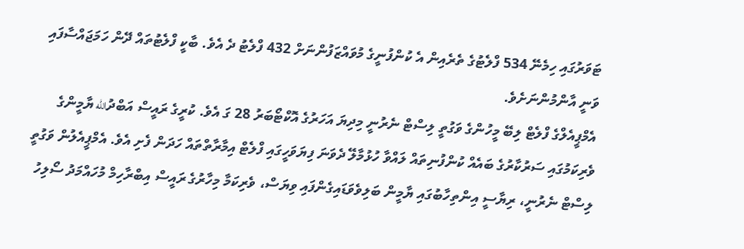ޓަވަރުގައި ހިމެނޭ 534 ފްލެޓުގެ ތެރެއިން އެ ކުންފުނީގެ މުވައްޒަފުންނަށް 432 ފްލެޓު ދެ އެވެ. ބާކީ ފްލެޓުތައް ދޭން ހަމަޖައްސާފައި ވަނީ އާންމުންނަށެވެ.
އެމްޕީއެލްގެ ފްލެޓް ލިބޭ މީހުންގެ ވަގުތީ ލިސްޓް ނެރުނީ މިދިޔަ އަހަރުގެ އޮކްޓޯބަރު 28 ގަ އެވެ. ކުރީގެ ރައީސް އަބްދުالله ޔާމީންގެ ވެރިކަމުގައި ސަރުކާރުގެ ބައެއް ކުންފުނިތައް ލައްވާ ހުޅުމާލޭ ދެވަނަ ފިޔަވަހީގައި ފްލެޓް އިމާރާތްތައް ހަދަން ފެށި އެވެ. އެމްޕީއެލުން ވަގުތީ ލިސްޓް ނެރުނީ، ރިޔާސީ އިންތިހާބުގައި ޔާމީން ބަލިވެވަޑައިގެންފައި ވިޔަސް، ވެރިކަމާ މިހާރުގެ ރައީސް އިބްރާހިމް މުހައްމަދު ސޯލިހު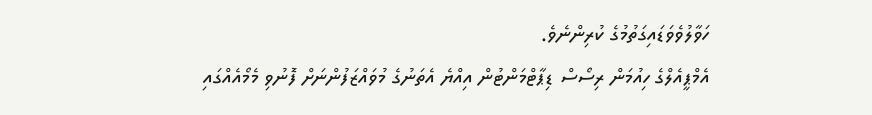ހަވާލުވެވަޑައިގަތުމުގެ ކުރިންނެވެ.
އެމްޕީއެލްގެ ހިއުމަން ރިސޯސް ޑިޕާޓްމަންޓުން އިއްޔެ އެތަނުގެ މުވައްޒަފުންނަށް ފޮނުވި މެމޯއެއްގައި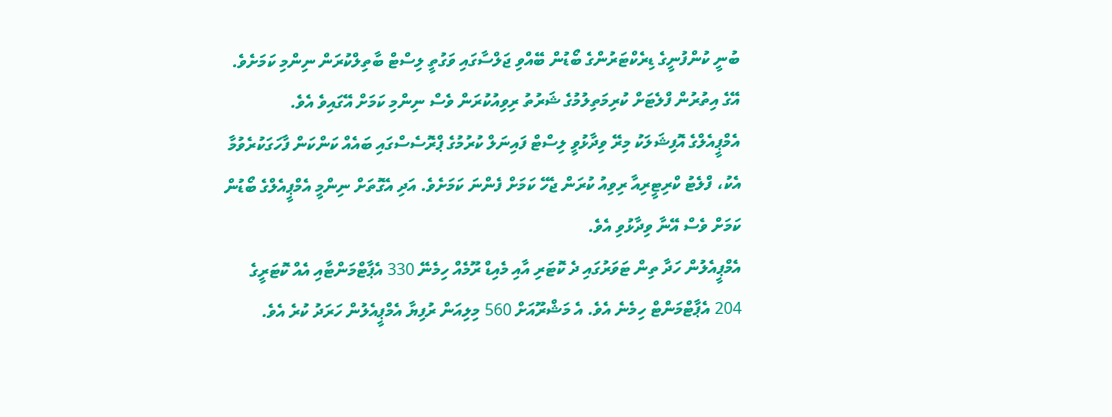ބުނީ ކުންފުނީގެ ޑިރެކްޓަރުންގެ ބޯޑުން ބޭއްވި ޖަލްސާގައި ވަގުތީ ލިސްޓް ބާތިލްކުރަން ނިންމި ކަމަށެވެ. އޭގެ އިތުރުން ފްލެޓަށް ކުރިމަތިލުމުގެ ޝަރުތު ރިވިއުކުރަން ވެސް ނިންމި ކަމަށް އޭގައިވެ އެވެ.
އެމްޕީއެލްގެ އޮފިޝަލަކު މިރޭ ވިދާޅުވީ ލިސްޓް ފައިނަލް ކުރުމުގެ ޕްރޮސެސްގައި ބައެއް ކަންކަން ފާހަގަކުރެވުމާ އެކު، ފްލެޓު ކްރިޓީރިއާ ރިވިއު ކުރަން ޖެހޭ ކަމަށް ފެންނަ ކަމަށެވެ. އަދި އެގޮތަށް ނިންމީ އެމްޕީއެލްގެ ބޯޑުން ކަމަށް ވެސް އޭނާ ވިދާޅުވި އެވެ.
އެމްޕީއެލުން ހަދާ ތިން ޓަވަރުގައި ދެ ކޮޓަރި އާއި މެއިޑް ރޫމެއް ހިމެނޭ 330 އެޕާޓްމަންޓާއި އެއް ކޮޓަރީގެ 204 އެޕާޓްމަންޓް ހިމެނެ އެވެ. އެ މަޝްރޫއަށް 560 މިލިއަން ރުފިޔާ އެމްޕީއެލުން ހަރަދު ކުރެ އެވެ.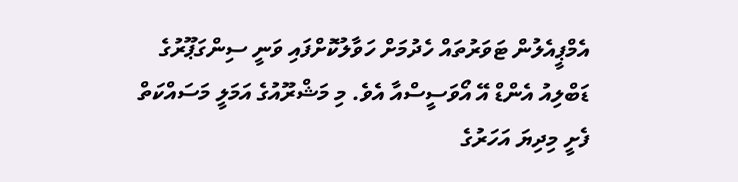އެމްޕީއެލުން ޓަވަރުތައް ހެދުމަށް ހަވާލުކޮށްފައި ވަނީ ސިންގަޕޫރުގެ ޑަބްލިއު އެންޑް އޭ އޯވަސީސްއާ އެވެ. މި މަޝްރޫއުގެ އަމަލީ މަސައްކަތް ފެށީ މިދިޔަ އަހަރުގެ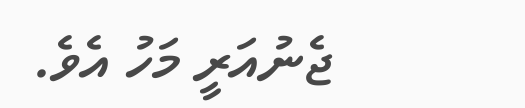ޖެނުއަރީ މަހު އެވެ.